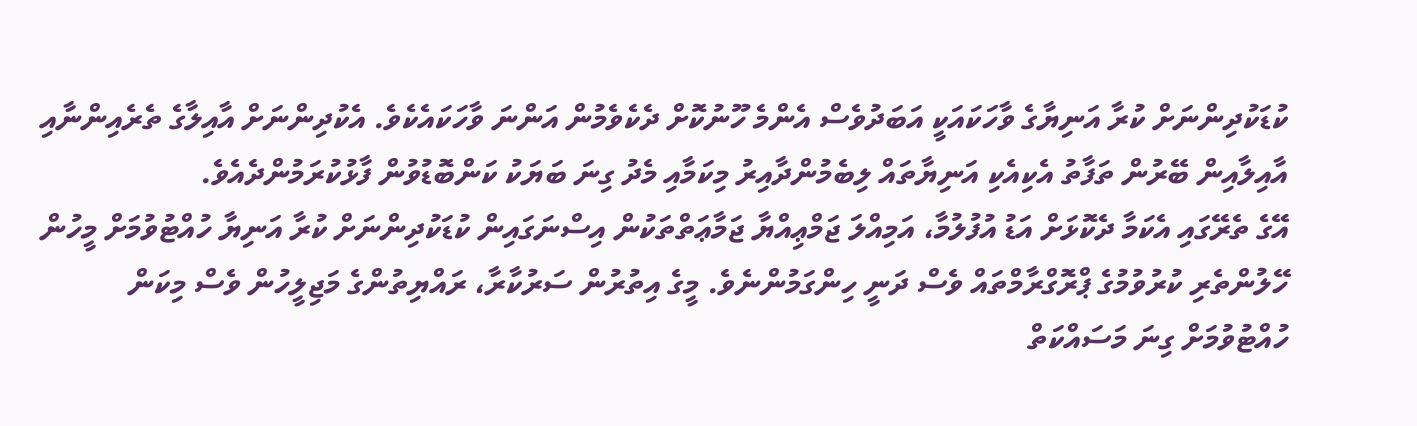ކުޑަކުދިންނަށް ކުރާ އަނިޔާގެ ވާހަކައަކީ އަބަދުވެސް އެންމެ ހޫނުކޮށް ދެކެވެމުން އަންނަ ވާހަކައެކެވެ. އެކުދިންނަށް އާއިލާގެ ތެރެއިންނާއި އާއިލާއިން ބޭރުން ތަފާތު އެކިއެކި އަނިޔާތައް ލިބެމުންދާއިރު މިކަމާއި މެދު ގިނަ ބަޔަކު ކަންބޮޑުވުން ފާޅުކުރަމުންދެއެވެ.
އޭގެ ތެރޭގައި އެކަމާ ދެކޮޅަށް އަޑު އުފުލުމާ، އަމިއްލަ ޖަމްޢިއްޔާ ޖަމާޢަތްތަކުން އިސްނަގައިން ކުޑަކުދިންނަށް ކުރާ އަނިޔާ ހުއްޓުވުމަށް މީހުން ހޭލުންތެރި ކުރުވުމުގެ ޕްރޮގްރާމްތައް ވެސް ދަނީ ހިންގަމުންނެވެ. މީގެ އިތުރުން ސަރުކާރާ، ރައްޔިތުންގެ މަޖިލީހުން ވެސް މިކަން ހުއްޓުވުމަށް ގިނަ މަސައްކަތް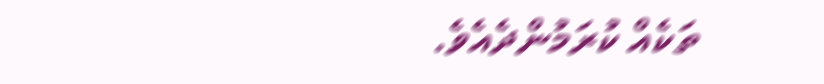ތަކެއް ކުރަމުންދެއެވެ.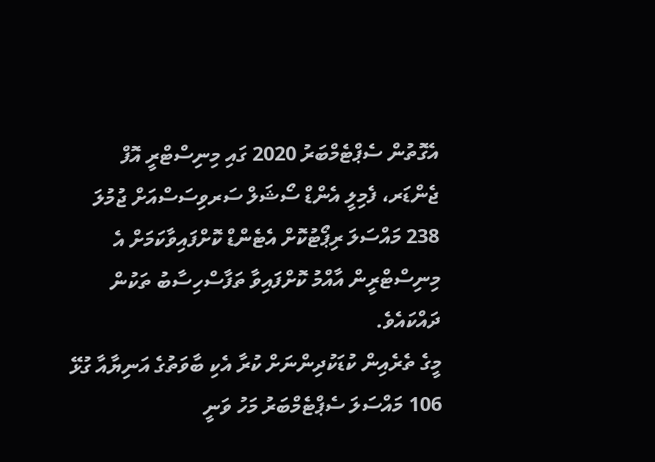އެގޮތުން ސެޕްޓެމްބަރު 2020 ގައި މިނިސްޓްރީ އޮފް ޖެންޑަރ، ފެމިލީ އެންޑް ސޯޝަލް ސަރވިސަސްއަށް ޖުމުލަ 238 މައްސަލަ ރިޕޯޓުކޮށް އެޓެންޑް ކޮށްފައިވާކަމަށް އެ މިނިސްޓްރީން އާއްމު ކޮށްފައިވާ ތަފާސްހިސާބު ތަކުން ދައްކައެވެ.
މީގެ ތެރެއިން ކުޑަކުދިންނަށް ކުރާ އެކި ބާވަތުގެ އަނިޔާއާ ގުޅޭ 106 މައްސަލަ ސެޕްޓެމްބަރު މަހު ވަނީ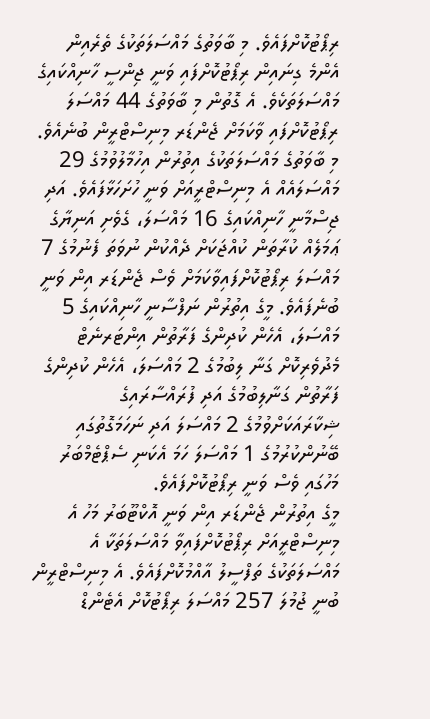ރިޕޯޓުކޮށްފައެވެ. މި ބާވަތުގެ މައްސަލަތަކުގެ ތެރެއިން އެންމެ ގިނައިން ރިޕޯޓުކޮށްފައި ވަނީ ޖިންސީ ހާނިއްކައިގެ މައްސަލަތަކެވެ. އެ ގޮތުން މި ބާވަތުގެ 44 މައްސަލަ ރިޕޯޓުކޮށްފައި ވާކަމަށް ޖެންޑަރ މިނިސްޓްރީން ބުނެއެވެ.
މި ބާވަތުގެ މައްސަލަތަކުގެ އިތުރުން އިހުމާލުވުމުގެ 29 މައްސަލައެއް އެ މިނިސްޓްރީއަށް ވަނީ ހުށަހަޅާފައެވެ. އަދި ޖިސްމާނީ ހާނިއްކައިގެ 16 މައްސަލަ، ގެވެށި އަނިޔާގެ ޢަމަލެއް ކުރާތަން ކުއްޖަކަށް ދެއްކުން ނުވަތަ ފެނުމުގެ 7 މައްސަލަ ރިޕޯޓުކޮށްފައިވާކަމަށް ވެސް ޖެންޑަރ އިން ވަނީ ބުނެފައެވެ. މީގެ އިތުރުން ނަފްސާނީ ހާނިއްކައިގެ 5 މައްސަލަ، އެހެން ކުދިންގެ ފަރާތުން އިންޓަރނެޓް މެދުވެރިކޮށް ގަނާ ލިބުމުގެ 2 މައްސަލަ، އެހެން ކުދިންގެ ފަރާތުން ގަނާލިބުމުގެ އަދި ފުރައްސާރައިގެ ޝިކާރައަކަށްވުމުގެ 2 މައްސަލަ އަދި ނަހަމަގޮތުގައި ބޭނުންކުރުމުގެ 1 މައްސަލަ ހަމަ އެކަނި ސެޕްޓެމްބަރު މަހުގައި ވެސް ވަނީ ރިޕޯޓުކޮށްފައެވެ.
މީގެ އިތުރުން ޖެންޑަރ އިން ވަނީ އޮކްޓޫބަރު މަހު އެ މިނިސްޓްރީއަށް ރިޕޯޓުކޮށްފައިވާ މައްސަލަތަކާ އެ މައްސަލަތަކުގެ ތަފްސީލު އާއްމުކޮށްފައެވެ. އެ މިނިސްޓްރީން ބުނީ ޖުމުލަ 257 މައްސަލަ ރިޕޯޓުކޮށް އެޓެންޑް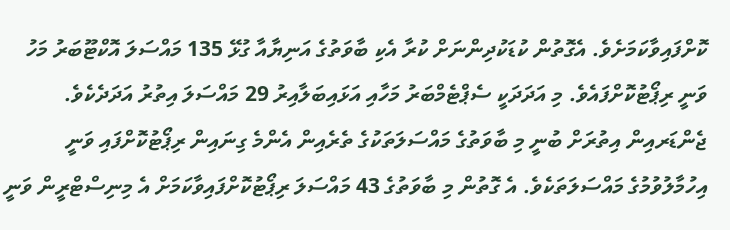ކޮށްފައިވާކަމަށެވެ. އެގޮތުން ކުޑަކުދިންނަށް ކުރާ އެކި ބާވަތުގެ އަނިޔާއާ ގުޅޭ 135 މައްސަލަ އޮކްޓޫބަރު މަހު ވަނީ ރިޕޯޓުކޮށްފައެވެ. މި އަދަދަކީ ސެޕްޓެމްބަރު މަހާއި އަޅައިބަލާއިރު 29 މައްސަލަ އިތުރު އަދަދެކެވެ.
ޖެންޑަރއިން އިތުރަށް ބުނީ މި ބާވަތުގެ މައްސަލަތަކުގެ ތެރެއިން އެންމެ ގިނައިން ރިޕޯޓުކޮށްފައި ވަނީ އިހުމާލުވުމުގެ މައްސަލަތަކެވެ. އެ ގޮތުން މި ބާވަތުގެ 43 މައްސަލަ ރިޕޯޓުކޮށްފައިވާކަމަށް އެ މިނިސްޓްރީން ވަނީ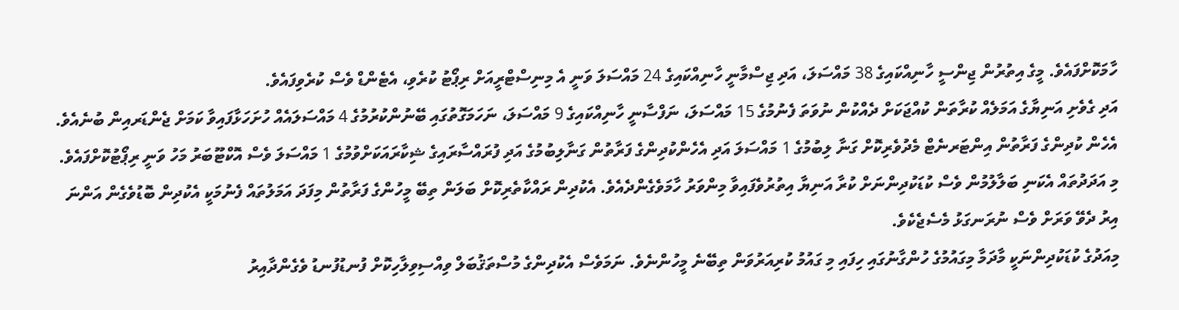ހާމަކޮށްފައެވެ. މީގެ އިތުރުން ޖިންސީ ހާނިއްކައިގެ 38 މައްސަލަ، އަދި ޖިސްމާނީ ހާނިއްކައިގެ 24 މައްސަލަ ވަނީ އެ މިނިސްޓްރީއަށް ރިޕޯޓު ކުރެވި، އެޓެންޑް ވެސް ކުރެވިފައެވެ.
އަދި ގެވެށި އަނިޔާގެ އަމަލެއް ކުރާތަން ކުއްޖަކަށް ދެއްކުން ނުވަތަ ފެނުމުގެ 15 މައްސަލަ، ނަފްސާނީ ހާނިއްކައިގެ 9 މައްސަލަ، ނަހަމަގޮތުގައި ބޭނުންކުރުމުގެ 4 މައްސަލައެއް ހުށަހަޅާފައިވާ ކަމަށް ޖެންޑަރއިން ބުނެއެވެ. އެހެން ކުދިންގެ ފަރާތުން އިންޓަރނެޓް މެދުވެރިކޮށް ގަނާ ލިބުމުގެ 1 މައްސަލަ އަދި އެހެންކުދިންގެ ފަރާތުން ގަނާލިބުމުގެ އަދި ފުރައްސާރައިގެ ޝިކާރައަކަށްވުމުގެ 1 މައްސަލަ ވެސް އޮކްޓޫބަރު މަހު ވަނީ ރިޕޯޓުކޮށްފައެވެ.
މި އަދަދުތައް އެކަނި ބަލާލުމުން ވެސް ކުޑަކުދިންނަށް ކުރާ އަނިޔާ އިތުރުވެފައިވާ މިންވަރު ހާމަވެގެންދެއެވެ. އެކުދިން ރައްކާތެރިކޮށް ބަލަން ތިބޭ މީހުންގެ ފަރާތުން މިފަދަ އަމަލުތައް ފެނުމަކީ އެކުދިން ބޮޑުވެގެން އަންނަ އިރު ދެވޭ ވަރަށް ވެސް ނުރަނގަޅު މެސެޖެކެވެ.
މިއަދުގެ ކުޑަކުދިންނަކީ މާދަމާ މިގައުމުގެ ހުންގާނުގައި ހިފައި މި ގައުމު ކުރިއަރުވަން ތިބޭނެ މީހުންނެވެ. ނަމަވެސް އެކުދިންގެ މުސްތަޤުބަލް ވިއްސިވިލާހިކޮށް ފުނޑުފުނޑު ވެގެންދާއިރު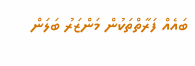ބައެއް ފަރާތްތަކުން މަންޒަރު ބަލަން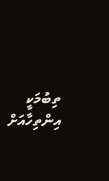ތިބުމަކީ އިންތިހާއަށް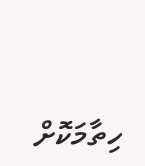ހިތާމަކޮށް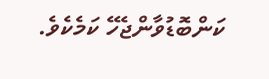ކަންބޮޑުވާންޖެހޭ ކަމެކެވެ.